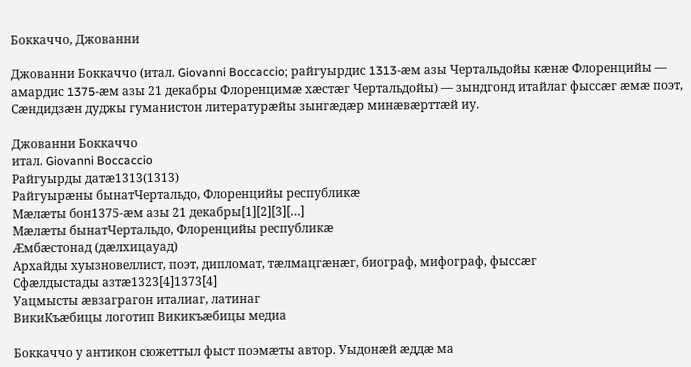Боккаччо, Джованни

Джованни Боккаччо (итал. Giovanni Boccaccio; райгуырдис 1313-æм азы Чертальдойы кæнæ Флоренцийы — амардис 1375-æм азы 21 декабры Флоренцимæ хæстæг Чертальдойы) — зындгонд итайлаг фыссæг æмæ поэт, Сæндидзæн дуджы гуманистон литературæйы зынгæдæр минæвæрттæй иу.

Джованни Боккаччо
итал. Giovanni Boccaccio
Райгуырды датæ1313(1313)
Райгуырæны бынатЧертальдо, Флоренцийы республикæ
Мæлæты бон1375-æм азы 21 декабры[1][2][3][…]
Мæлæты бынатЧертальдо, Флоренцийы республикæ
Æмбæстонад (дæлхицауад)
Архайды хуызновеллист, поэт, дипломат, тæлмацгæнæг, биограф, мифограф, фыссæг
Сфæлдыстады азтæ1323[4]1373[4]
Уацмысты æвзаграгон италиаг, латинаг
ВикиКъæбицы логотип Викикъæбицы медиа

Боккаччо у антикон сюжеттыл фыст поэмæты автор. Уыдонæй æддæ ма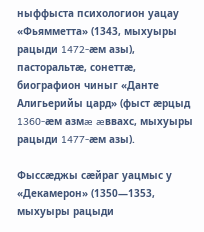ныффыста психологион уацау «Фьямметта» (1343, мыхуыры рацыди 1472-æм азы), пасторальтæ, сонеттæ, биографион чиныг «Данте Алигьерийы цард» (фыст æрцыд 1360-æм азмæ æввахс, мыхуыры рацыди 1477-æм азы).

Фыссæджы сæйраг уацмыс у «Декамерон» (1350—1353, мыхуыры рацыди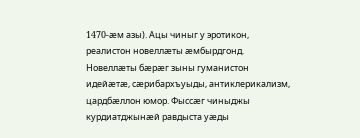1470-æм азы). Ацы чиныг у эротикон, реалистон новеллæты æмбырдгонд. Новеллæты бæрæг зыны гуманистон идейæтæ, сæрибархъуыды, антиклерикализм, цардбæллон юмор. Фыссæг чиныджы курдиатджынæй равдыста уæды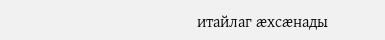итайлаг æхсæнады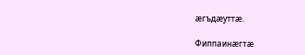æгъдæуттæ.

Фиппаинæгтæ